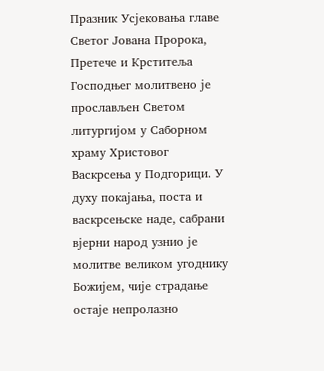Празник Усјековања главе Светог Јована Пророка, Претече и Крститеља Господњег молитвено је прослављен Светом литургијом у Саборном храму Христовог Васкрсења у Подгорици. У духу покајања, поста и васкрсењске наде, сабрани вјерни народ узнио је молитве великом угоднику Божијем, чије страдање остаје непролазно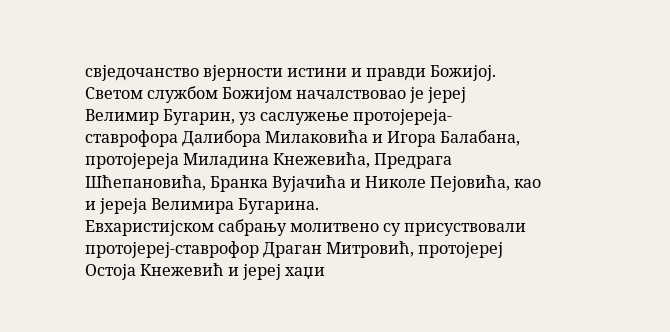свједочанство вјерности истини и правди Божијој.
Светом службом Божијом началствовао је јереј Велимир Бугарин, уз саслужење протојереја-ставрофора Далибора Милаковића и Игора Балабана, протојереја Миладина Кнежевића, Предрага Шћепановића, Бранка Вујачића и Николе Пејовића, као и јереја Велимира Бугарина.
Евхаристијском сабрању молитвено су присуствовали протојереј-ставрофор Драган Митровић, протојереј Остоја Кнежевић и јереј хаџи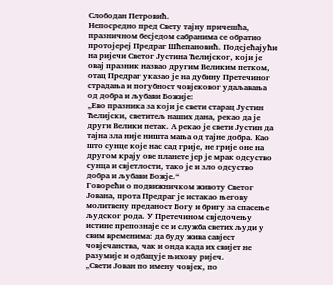Слободан Петровић.
Непосредно пред Свету тајну причешћа, празничном бесједом сабранима се обратио протојереј Предраг Шћепановић. Подсјећајући на ријечи Светог Јустина Ћелијског, који је овај празник назвао другим Великим петком, отац Предраг указао је на дубину Претечиног страдања и погубност човјековог удаљавања од добра и љубави Божије:
„Ево празника за који је свети старац Јустин Ћелијски, светитељ наших дана, рекао да је други Велики петак. А рекао је свети Јустин да тајна зла није ништа мања од тајне добра. Као што сунце које нас сад грије, не грије оне на другом крају ове планете јер је мрак одсуство сунца и свјетлости, тако је и зло одсуство добра и љубави Божје.“
Говорећи о подвижничком животу Светог Јована, прота Предраг је истакао његову молитвену преданост Богу и бригу за спасење људског рода. У Претечином свједочењу истине препознаје се и служба светих људи у свим временима: да буду жива савјест човјечанства, чак и онда када их свијет не разумије и одбацује њихову ријеч.
„Свети Јован по имену човјек, по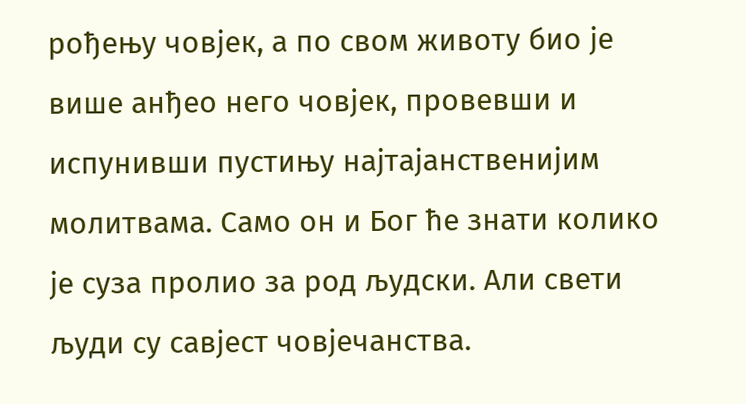рођењу човјек, а по свом животу био је више анђео него човјек, провевши и испунивши пустињу најтајанственијим молитвама. Само он и Бог ће знати колико је суза пролио за род људски. Али свети људи су савјест човјечанства.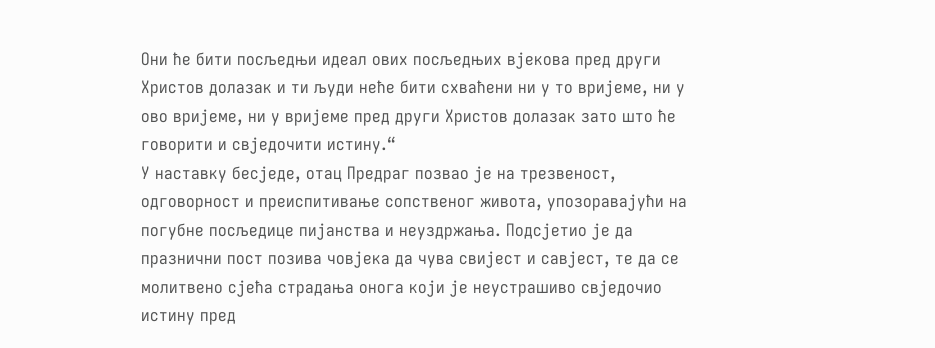Они ће бити посљедњи идеал ових посљедњих вјекова пред други Христов долазак и ти људи неће бити схваћени ни у то вријеме, ни у ово вријеме, ни у вријеме пред други Христов долазак зато што ће говорити и свједочити истину.“
У наставку бесједе, отац Предраг позвао је на трезвеност, одговорност и преиспитивање сопственог живота, упозоравајући на погубне посљедице пијанства и неуздржања. Подсјетио је да празнични пост позива човјека да чува свијест и савјест, те да се молитвено сјећа страдања онога који је неустрашиво свједочио истину пред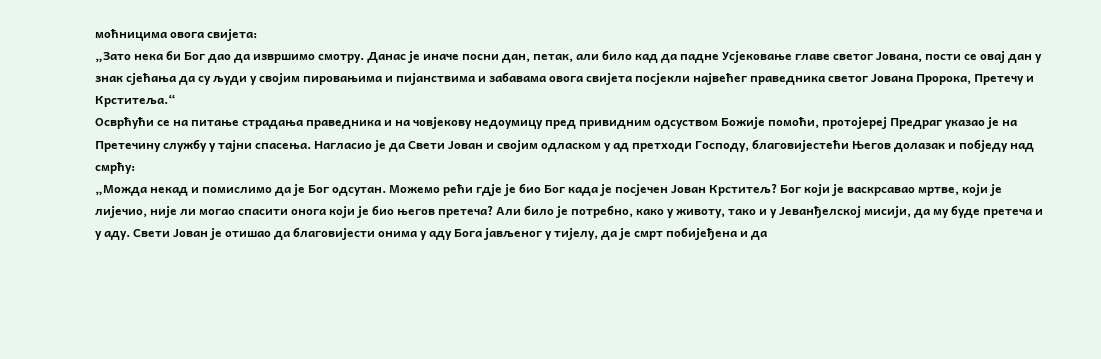моћницима овога свијета:
„Зато нека би Бог дао да извршимо смотру. Данас је иначе посни дан, петак, али било кад да падне Усјековање главе светог Јована, пости се овај дан у знак сјећања да су људи у својим пировањима и пијанствима и забавама овога свијета посјекли највећег праведника светог Јована Пророка, Претечу и Крститеља.“
Осврћући се на питање страдања праведника и на човјекову недоумицу пред привидним одсуством Божије помоћи, протојереј Предраг указао је на Претечину службу у тајни спасења. Нагласио је да Свети Јован и својим одласком у ад претходи Господу, благовијестећи Његов долазак и побједу над смрћу:
„Можда некад и помислимо да је Бог одсутан. Можемо рећи гдје је био Бог када је посјечен Јован Крститељ? Бог који је васкрсавао мртве, који је лијечио, није ли могао спасити онога који је био његов претеча? Али било је потребно, како у животу, тако и у Јеванђелској мисији, да му буде претеча и у аду. Свети Јован је отишао да благовијести онима у аду Бога јављеног у тијелу, да је смрт побијеђена и да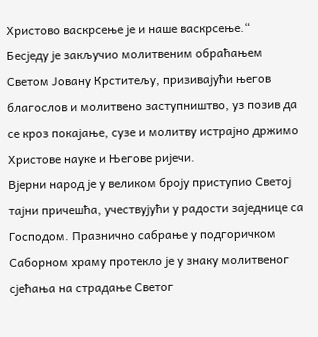Христово васкрсење је и наше васкрсење.“
Бесједу је закључио молитвеним обраћањем Светом Јовану Крститељу, призивајући његов благослов и молитвено заступништво, уз позив да се кроз покајање, сузе и молитву истрајно држимо Христове науке и Његове ријечи.
Вјерни народ је у великом броју приступио Светој тајни причешћа, учествујући у радости заједнице са Господом. Празнично сабрање у подгоричком Саборном храму протекло је у знаку молитвеног сјећања на страдање Светог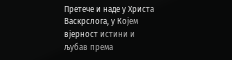Претече и наде у Христа Васкрслога, у Којем вјерност истини и љубав према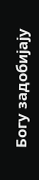Богу задобијају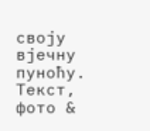своју вјечну пуноћу.
Текст, фото &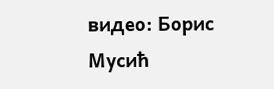видео: Борис Мусић